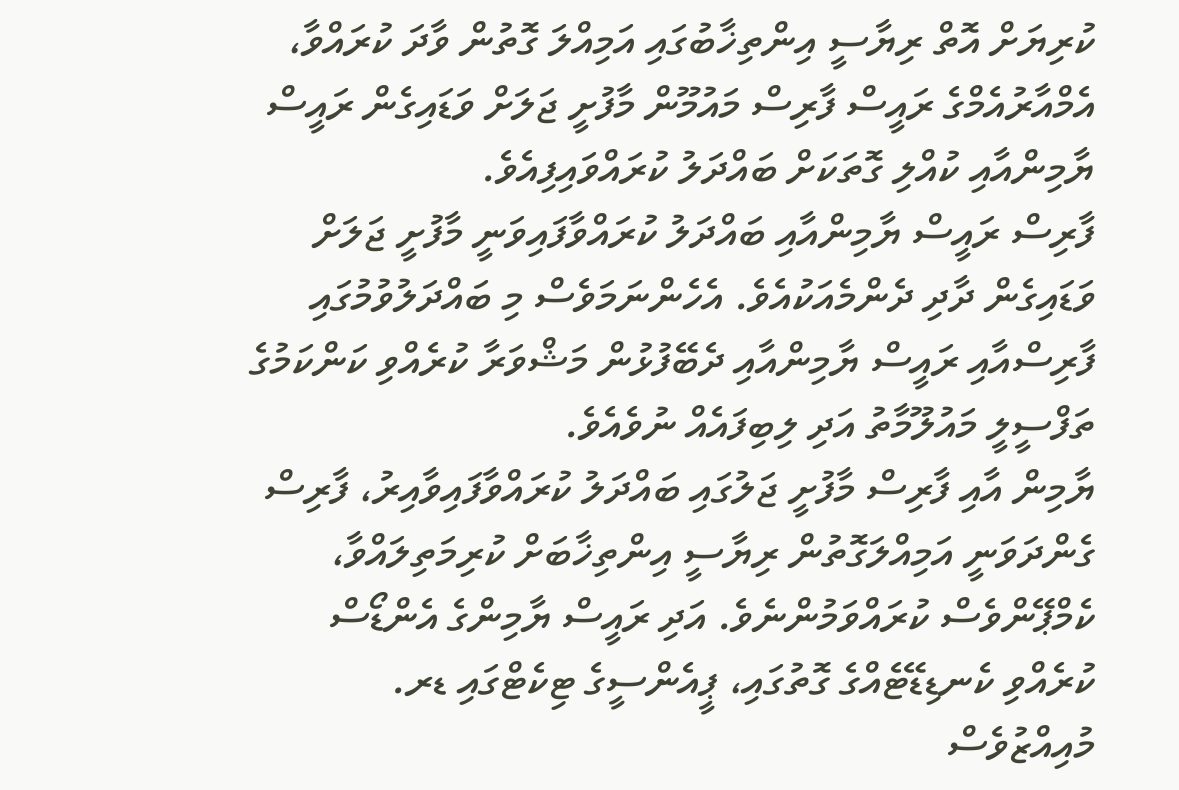ކުރިޔަށް އޮތް ރިޔާސީ އިންތިޚާބުގައި އަމިއްލަ ގޮތުން ވާދަ ކުރައްވާ، އެމްއާރުއެމްގެ ރައީސް ފާރިސް މައުމޫން މާފުށީ ޖަލަށް ވަޑައިގެން ރައީސް ޔާމިންއާއި ކުއްލި ގޮތަކަށް ބައްދަލު ކުރައްވައިފިއެވެ.
ފާރިސް ރައީސް ޔާމިންއާއި ބައްދަލު ކުރައްވާފައިވަނީ މާފުށީ ޖަލަށް ވަޑައިގެން ދާދި ދެންމެއަކުއެވެ. އެހެންނަމަވެސް މި ބައްދަލުވުމުގައި ފާރިސްއާއި ރައީސް ޔާމިންއާއި ދެބޭފުޅުން މަޝްވަރާ ކުރެއްވި ކަންކަމުގެ ތަފްސީލީ މައުލޫމާތު އަދި ލިބިފައެއް ނުވެއެވެ.
ޔާމިން އާއި ފާރިސް މާފުށީ ޖަލުގައި ބައްދަލު ކުރައްވާފައިވާއިރު، ފާރިސް ގެންދަވަނީ އަމިއްލަގޮތުން ރިޔާސީ އިންތިޚާބަށް ކުރިމަތިލައްވާ، ކެމްޕޭންވެސް ކުރައްވަމުންނެވެ. އަދި ރައީސް ޔާމިންގެ އެންޑޯސް ކުރެއްވި ކެނޑިޑޭޓެއްގެ ގޮތުގައި، ޕީއެންސީގެ ޓިކެޓްގައި ޑރ. މުއިއްޒުވެސް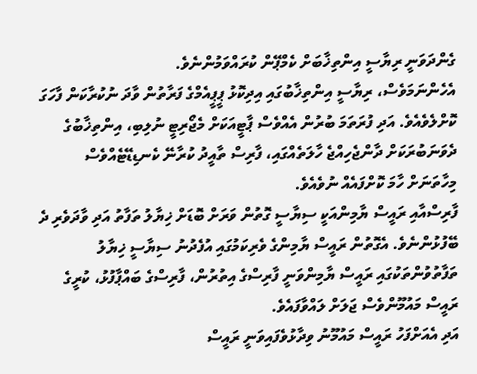ގެންދަވަނީ ރިޔާސީ އިންތިޚާބަށް ކެމްޕޭން ކުރައްވަމުންނެވެ.
އެހެންނަމަވެސް، ރިޔާސީ އިންތިޚާބުގައި އިދިކޮޅު ޕީޕީއެމްގެ ފަރާތުން ވާދަ ނުކުރާކަން ފާހަގަ ކޮށްލެވެއެވެ. އަދި ފުރަތަމަ ބުރުން އެއްވެސް ޕާޓީއަކަށް މެޖޯރިޓީ ނުލިބި، އިންތިޚާބުގެ ދެވަނަބުރަކަށް ދާންޖެހިއްޖެ ހާލަތެއްގައި، ފާރިސް ތާއީދު ކުރާނޭ ކެނޑިޑޭޓެއްވެސް މިހާތަނަށް ހާމަ ކޮށްފައެއް ނުވެއެވެ.
ފާރިސްއާއި ރައީސް ޔާމިންއަކީ ސިޔާސީ ގޮތުން ވަރަށް ބޮޑަށް ޚިޔާލު ތަފާތު އަދި ވާދަވެރި ދެ ބޭފުޅުންނެވެ. އެގޮތުން ރައީސް ޔާމިންގެ ވެރިކަމުގައި އުފެދުނު ސިޔާސީ ޚިޔާލު ތަފާތުވުންތަކުގައި ރައީސް ޔާމިންވަނީ ފާރިސްގެ އިތުރުން، ފާރިސްގެ ބައްޕާފުޅު، ކުރީގެ ރައީސް މައުމޫންވެސް ޖަލަށް ލައްވާފައެވެ.
އަދި އެއަށްފަހު ރައީސް މައުމޫނު ވިދާޅުވެފައިވަނީ ރައީސް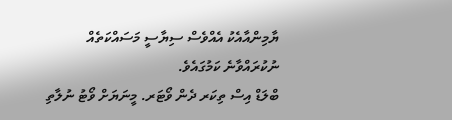ޔާމިންއާއެކު އެއްވެސް ސިޔާސީ މަސައްކަތެއް ނުކުރައްވާނެ ކަމުގައެވެ.
ބްލަޑް އިސް ތިކަރ ދެން ވޯޓަރ. މީނަޔަށް ވޯޓު ނުލާތި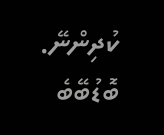ކުދިންނޭ. ބޮޑުބޭބެ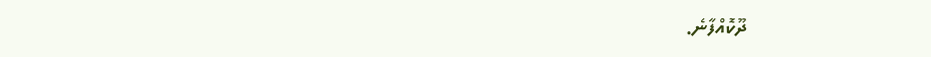ދޫކޮއްފާނެ.